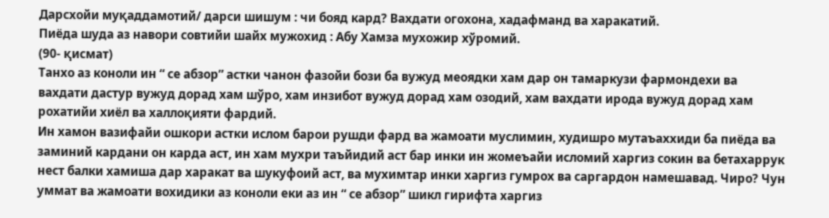Дарсхойи муқаддамотий/ дарси шишум : чи бояд кард? Вахдати огохона, хадафманд ва харакатий.
Пиёда шуда аз навори совтийи шайх мужохид : Абу Хамза мухожир хўромий.
(90- қисмат)
Танхо аз коноли ин “ се абзор” астки чанон фазойи бози ба вужуд меоядки хам дар он тамаркузи фармондехи ва вахдати дастур вужуд дорад хам шўро, хам инзибот вужуд дорад хам озодий, хам вахдати ирода вужуд дорад хам рохатийи хиёл ва халлоқияти фардий.
Ин хамон вазифайи ошкори астки ислом барои рушди фард ва жамоати муслимин, худишро мутаъаххиди ба пиёда ва заминий кардани он карда аст, ин хам мухри таъйидий аст бар инки ин жомеъайи исломий харгиз сокин ва бетахаррук нест балки хамиша дар харакат ва шукуфоий аст, ва мухимтар инки харгиз гумрох ва саргардон намешавад. Чиро? Чун уммат ва жамоати вохидики аз коноли еки аз ин “ се абзор” шикл гирифта харгиз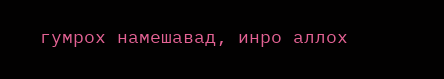гумрох намешавад, инро аллох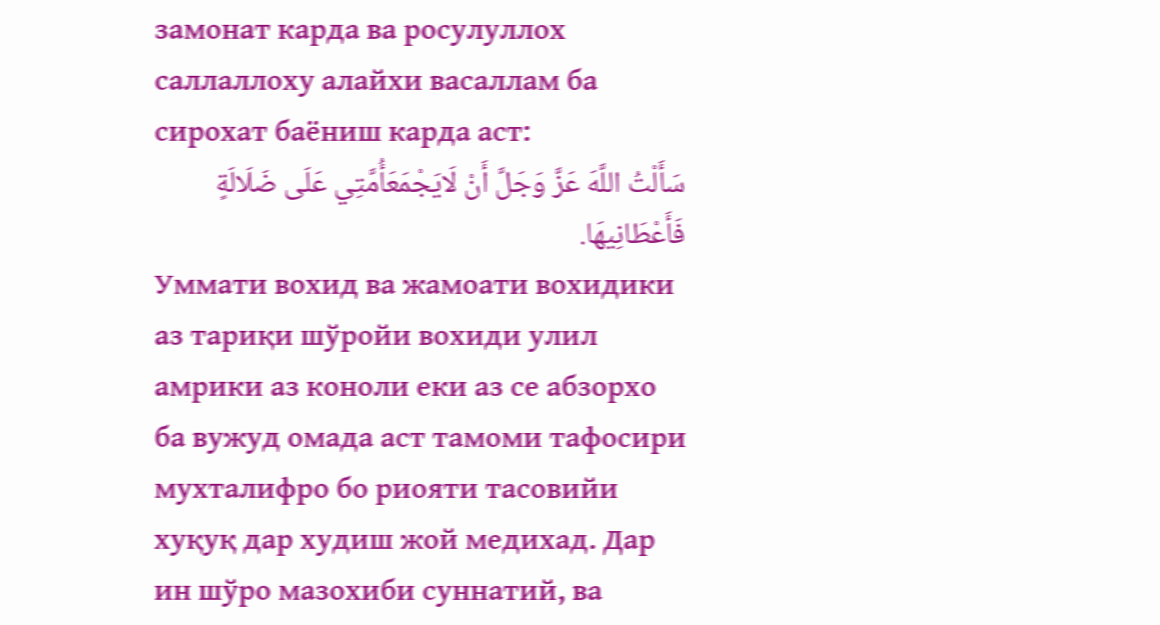замонат карда ва росулуллох саллаллоху алайхи васаллам ба сирохат баёниш карда аст:
سَأَلْتُ اللَّهَ عَزَّ وَجَلَّ أَنْ لَايَجْمَعَأُمَّتِي عَلَى ضَلَالَةٍ فَأَعْطَانِيهَا.
Уммати вохид ва жамоати вохидики аз тариқи шўройи вохиди улил амрики аз коноли еки аз се абзорхо ба вужуд омада аст тамоми тафосири мухталифро бо риояти тасовийи хуқуқ дар худиш жой медихад. Дар ин шўро мазохиби суннатий, ва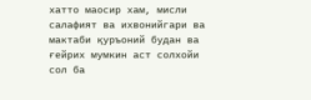хатто маосир хам, мисли салафият ва ихвонийгари ва мактаби қуръоний будан ва ғейрих мумкин аст солхойи сол ба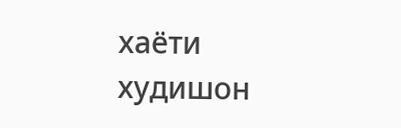хаёти худишон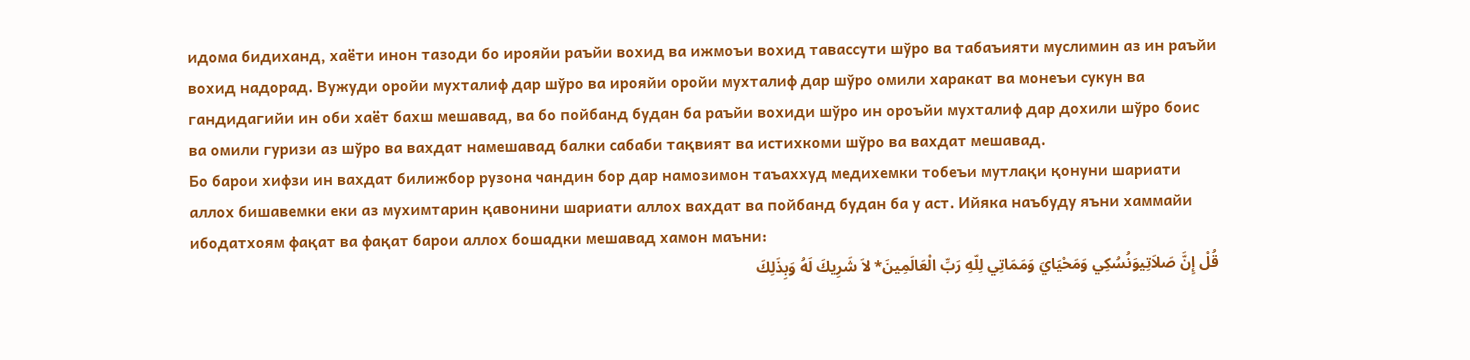идома бидиханд, хаёти инон тазоди бо ирояйи раъйи вохид ва ижмоъи вохид тавассути шўро ва табаъияти муслимин аз ин раъйи вохид надорад. Вужуди оройи мухталиф дар шўро ва ирояйи оройи мухталиф дар шўро омили харакат ва монеъи сукун ва гандидагийи ин оби хаёт бахш мешавад, ва бо пойбанд будан ба раъйи вохиди шўро ин ороъйи мухталиф дар дохили шўро боис ва омили гуризи аз шўро ва вахдат намешавад балки сабаби тақвият ва истихкоми шўро ва вахдат мешавад.
Бо барои хифзи ин вахдат билижбор рузона чандин бор дар намозимон таъаххуд медихемки тобеъи мутлақи қонуни шариати аллох бишавемки еки аз мухимтарин қавонини шариати аллох вахдат ва пойбанд будан ба у аст. Ийяка наъбуду яъни хаммайи ибодатхоям фақат ва фақат барои аллох бошадки мешавад хамон маъни:
قُلْ إِنَّ صَلاَتِيوَنُسُكِي وَمَحْيَايَ وَمَمَاتِي لِلّهِ رَبِّ الْعَالَمِينَ* لاَ شَرِيكَ لَهُ وَبِذَلِكَ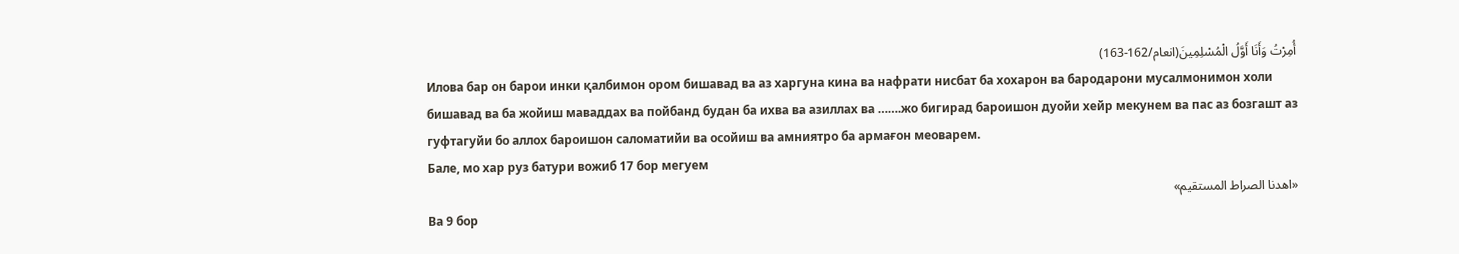أُمِرْتُ وَأَنَا أَوَّلُ الْمُسْلِمِينَ(انعام/162-163)
Илова бар он барои инки қалбимон ором бишавад ва аз харгуна кина ва нафрати нисбат ба хохарон ва бародарони мусалмонимон холи бишавад ва ба жойиш маваддах ва пойбанд будан ба ихва ва азиллах ва …….жо бигирад бароишон дуойи хейр мекунем ва пас аз бозгашт аз гуфтагуйи бо аллох бароишон саломатийи ва осойиш ва амниятро ба армағон меоварем.
Бале, мо хар руз батури вожиб 17 бор мегуем
«اهدنا الصراط المستقيم»
Ва 9 бор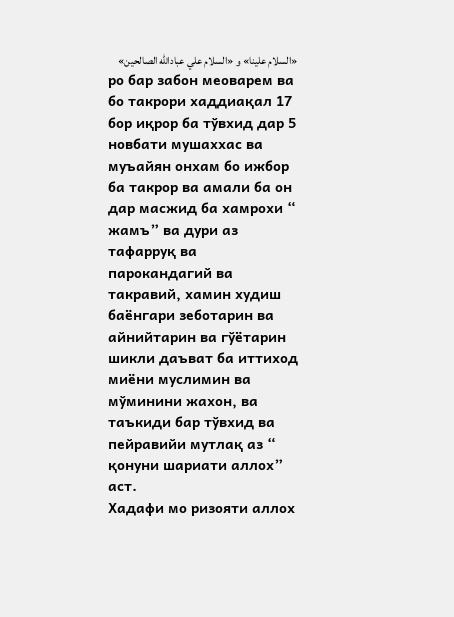«السلام علينا» و «السلام علي عبادالله الصالحين»
ро бар забон меоварем ва бо такрори хаддиақал 17 бор иқрор ба тўвхид дар 5 новбати мушаххас ва муъайян онхам бо ижбор ба такрор ва амали ба он дар масжид ба хамрохи “ жамъ” ва дури аз тафарруқ ва парокандагий ва такравий, хамин худиш баёнгари зеботарин ва айнийтарин ва гўётарин шикли даъват ба иттиход миёни муслимин ва мўминини жахон, ва таъкиди бар тўвхид ва пейравийи мутлақ аз “ қонуни шариати аллох” аст.
Хадафи мо ризояти аллох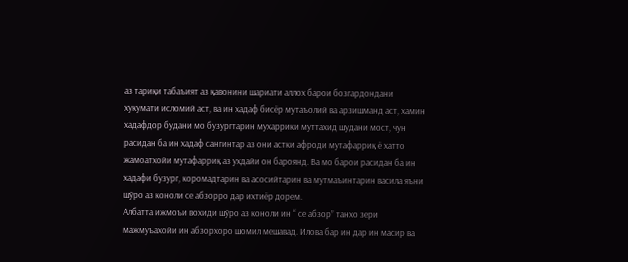аз тариқи табаъият аз қавонини шариати аллох барои бозгардондани хукумати исломий аст, ва ин хадаф бисёр мутаъолий ва арзишманд аст, хамин хадафдор будани мо бузургтарин мухаррики муттахид шудани мост, чун расидан ба ин хадаф сангинтар аз они астки афроди мутафарриқ ё хатто жамоатхойи мутафарриқ аз ухдайи он бароянд. Ва мо барои расидан ба ин хадафи бузург, коромадтарин ва асосийтарин ва мутмаъинтарин васила яъни шўро аз коноли се абзорро дар ихтиёр дорем.
Албатта ижмоъи вохиди шўро аз коноли ин “ се абзор” танхо зери мажмуъахойи ин абзорхоро шомил мешавад. Илова бар ин дар ин масир ва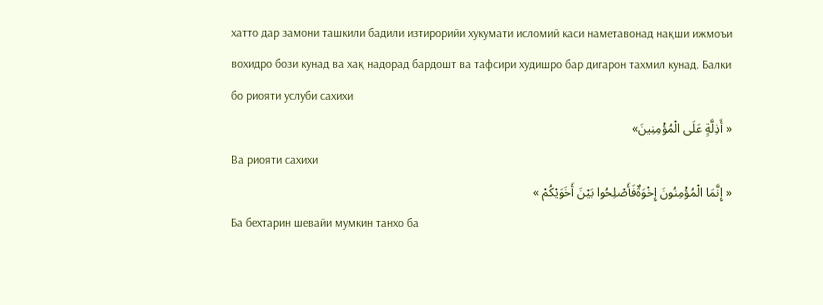хатто дар замони ташкили бадили изтирорийи хукумати исломий каси наметавонад нақши ижмоъи вохидро бози кунад ва хақ надорад бардошт ва тафсири худишро бар дигарон тахмил кунад. Балки бо риояти услуби сахихи
« أَذِلَّةٍ عَلَى الْمُؤْمِنِينَ»
Ва риояти сахихи
« إِنَّمَا الْمُؤْمِنُونَ إِخْوَةٌفَأَصْلِحُوا بَيْنَ أَخَوَيْكُمْ »
Ба бехтарин шевайи мумкин танхо ба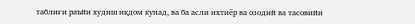таблиғи раъйи худиш иқдом кунад, ва ба асли ихтиёр ва озодий ва тасовийи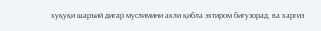хуқуқи шаръий дигар муслимини ахли қибла эхтиром бигузорад, ва харгиз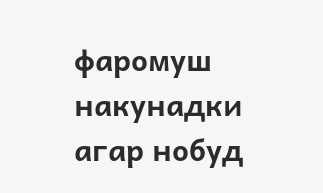фаромуш накунадки агар нобуд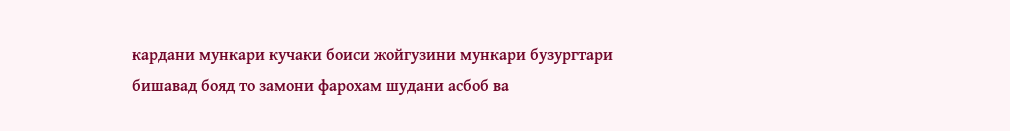кардани мункари кучаки боиси жойгузини мункари бузургтари бишавад бояд то замони фарохам шудани асбоб ва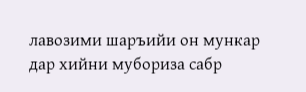лавозими шаръийи он мункар дар хийни мубориза сабр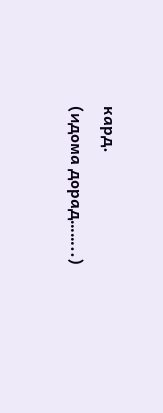кард.
(идома дорад……..)